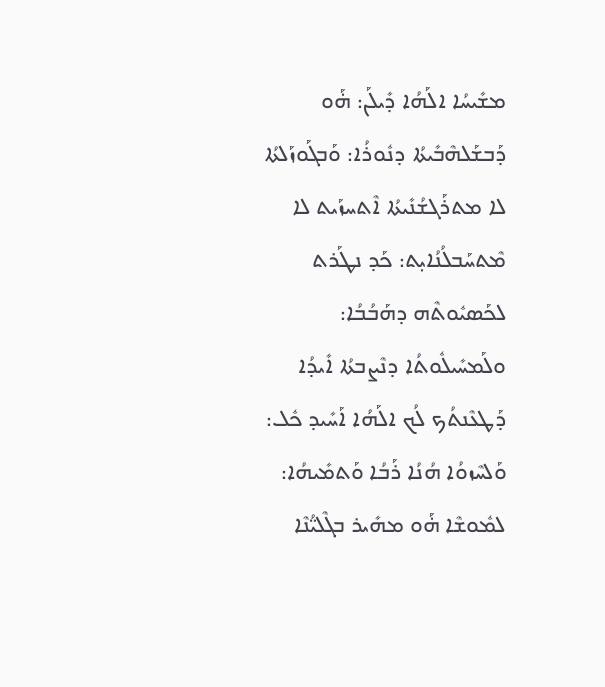ܡܫܺܝܚܳܐ ܐܠܰܗܳܐ ܕܺܝܠܰܢ: ܗ̇ܰܘ ܕܰܒܫܰܠܗܶܒܺܝܬܳܐ ܕܢܽܘܪܳܐ: ܘܰܒܓܰܘܙܰܠܬܳܐ ܠܐ ܡܬܪܰܓܫܳܢܺܝܬܳܐ ܐܶܬܚܙܰܝܬ ܠܐ ܡܶܬܚܰܒܠܳܢܳܐܝ̣ܬ: ܟܰܕ ܢܛܰܪܬ ܠܟܰܣܝܽܘܬܶܗ ܕܗܰܒܳܒܳܐ: ܘܠܰܡܚܺܝܠܽܘܬܳܐ ܕܢܶܨܒܬܳܐ ܐܺܝܕܳܐ ܕܰܛܥܶܢܬܳܟ ܠܳܟ ܐܠܰܗܳܐ ܐܰܚܺܝܕ ܟܽܠ: ܘܰܠܚܶܙܘܳܐ ܗܳܢܳܐ ܪܰܒܳܐ ܘܰܬܡܺܝܗܳܐ: ܠܡܽܘܫܶܐ ܗ̇ܰܘ ܡܗܺܝܪ ܒܓܶܠܝ̈ܳܢܶܐ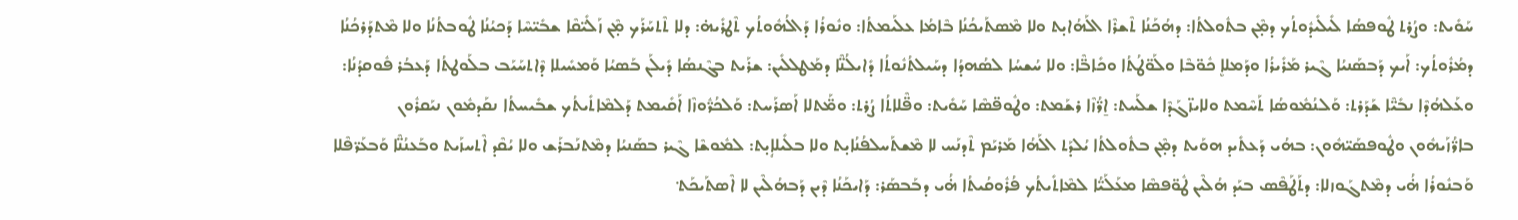ܚܰܘܺܝܬ: ܘܨܳܪܬ ܛܽܘܦܣܳܐ ܠܺܝܠܺܝܕܽܘܬܳܟ ܕܡ̣ܶܢ ܒܬܽܘܠܬܳܐ: ܕܗܳܟܰܢܳܐ ܬܶܫܪܶܐ ܐܠܰܗܳܐܝ̣ܬ ܘܠܐ ܡܶܣܬܰܝܟܳܢܳܐ ܒܶܐܡܳܐ ܥܠܰܝܡܬܳܐ: ܘܢܽܘܪܳܐ ܕܰܐܠܳܗܽܘܬܳܟ ܬܶܛܪܺܝܗ̇: ܕܠܐ ܬܶܬܚܰܪܰܟ ܡ̣ܶܢ ܙܰܠܺܝ̈ܩܶܐ ܫܒܺܝ̈ܚܶܐ ܕܰܟܝܳܢܳܐ ܛܽܘܒܬܳܢܳܐ ܘܠܐ ܡܶܬܕܰܪܟܳܢܳܐ ܕܡܳܪܽܘܬܳܟ: ܐܰܝܟ ܕܰܒܣܰܢܝܳܐ ܓܶܝܪ ܡܰܪܺܝܪܳܐ ܘܕܰܡܠܐܷ ܟܽܘ̈ܒܶܐ ܘܠܰܘ̈ܛܳܬܳܐ ܘܟܺܐܒ̈ܶܐ: ܘܠܐ ܚܳܫܚܳܐ ܠܣܳܗܕܳܐ ܕܚܰܝܠܬܳܢܽܘܬܳܐ ܕܺܐܝܠܳܢ̈ܶܐ ܕܡܰܛܠܠܺܝܢ: ܫܪܰܝܬ ܒܓܶܢܣܳܐ ܕܺܝܠܰܢ ܒܰܣܝܳܐ ܘܰܡܚܺܝܠܐ ܕܶܐܬܚܰܝܰܒ ܒܠܰܘܛܬܳܐ ܕܰܥܒܳܪ ܦܽܘܩܕܳܢܳܐ: ܘܥܰܠܗܳܕܶܐ ܢܒܺܝ̈ܶܐ ܫܰܕܰܪܬ: ܘܰܠܢܳܡܽܘܣܳܐ ܬܰܚܶܡܬ ܘܠܐܝܙ̈ܓܰܕܶܐ ܫܠܰܚܬ: ܐ̱ܪ̈ܳܙܶܐ ܪܫܰܡܬ: ܘܛܽܘܦ̈ܣܶܐ ܚܰܘܺܝܬ: ܘܦ̈ܶܠܐܬܳܐ ܨܳܪܬ: ܘܡ̈ܰܬܠܐ ܐܰܣܪܰܚܬ: ܘܰܠܟܳܪ̈ܽܘܙܶܐ ܐܰܩܺܝܡܬ ܕܰܠܡܶܐܬܺܝܬܳܟ ܫܒܺܝܚܬܳܐ ܢܩܰܕܡܽܘܢ ܢܝܰܩܪܽܘܢ ܒܐܪ̈ܳܙܰܝܗܽܘܢ ܘܛܽܘܦܣܰܝ̈ܗܽܘܢ: ܒܗܳܝ ܕܰܥܬܺܝܕ ܗܘܰܝܬ ܕܡ̣ܶܢ ܒܬܽܘܠܬܳܐ ܝܳܠܕܰܬ ܐܠܰܗܳܐ ܡܰܪܝܰܡ ܬܶܕܢܰܚ ܠܐ ܡܶܫܬܰܚܠܦܳܢܳܐܝ̣ܬ ܘܠܐ ܒܠܺܝܠܐܴܝ̣ܬ: ܠܡܽܘܫܶܐ ܓܶܝܪ ܒܣܰܢܝܳܐ ܕܡܶܬܢܰܒܪܰܫ ܘܠܐ ܝܳܩܶܕ ܐܶܬܚܙܰܝܬ ܘܒܰܥܢܳܢ̈ܶܐ ܘܰܒܥܰܪ̈ܦܶܠܐ ܘܰܒܢܽܘܪܳܐ ܗ̇ܳܝ ܕܡܶܬܓܰܘܙܠܐ: ܕܬܰܛܰܦܶܣ ܒܝܰܕ ܗܳܠܶܝܢ ܛܽܘ̈ܦܣܶܐ ܡܥܰܠܰܝ̈ܳܐ ܠܡܶܐܬܺܝܬܳܟ ܦܳܪܽܘܩܳܝܬܳܐ ܗ̇ܳܝ ܕܒܰܒܣܰܪ: ܕܰܐܝܟܰܢܳܐ ܕܶܝܢ ܕܰܒܗܳܠܶܝܢ ܠܐ ܐܶܣܬܰܝܟܰܬ݀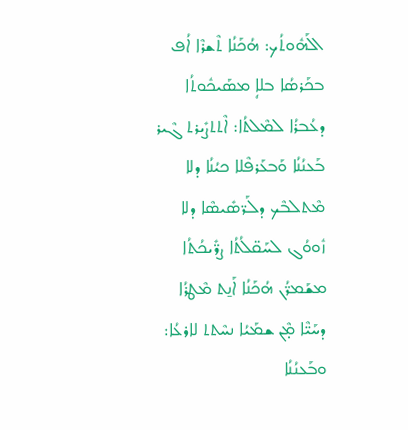ܐܠܰܗܽܘܬܳܟ: ܗܳܟܰܢܳܐ ܬܶܫܪܶܐ ܐܳܦ ܒܟܰܪܣܳܐ ܒܠܐܴ ܡܣܰܝܟܽܘܬܳܐ ܕܥܳܒܪܳܐ ܠܡܶܠܬܳܐ: ܐܶܬܬܨܺܝܪܬ ܓܶܝܪ ܒܰܥܢܳܢܳܐ ܘܰܒܥܰܪܦܶܠܐ ܟܝܳܢܳܐ ܕܠܐ ܡܶܬܠܒܶܟ ܕܠܰܪ̈ܣܺܝܣܶܐ ܕܠܐ ܙܽܘܘܳܓ ܠܚܰܩ̈ܠܳܬܳܐ ܨܪ̈ܺܝܟܳܬܳܐ ܡܫܰܡܪ̈ܳܢ ܗܳܟܰܢܳܐ ܐܰܢ̱ܬ ܡܶܛܪܳܐ ܕܚܰܝ̈ܶܐ ܡ̣ܶܢ ܫܡܰܝܳܐ ܢܚܶܬܬ ܠܐܪܥܳܐ: ܘܒܰܥܢܳܢܳܐ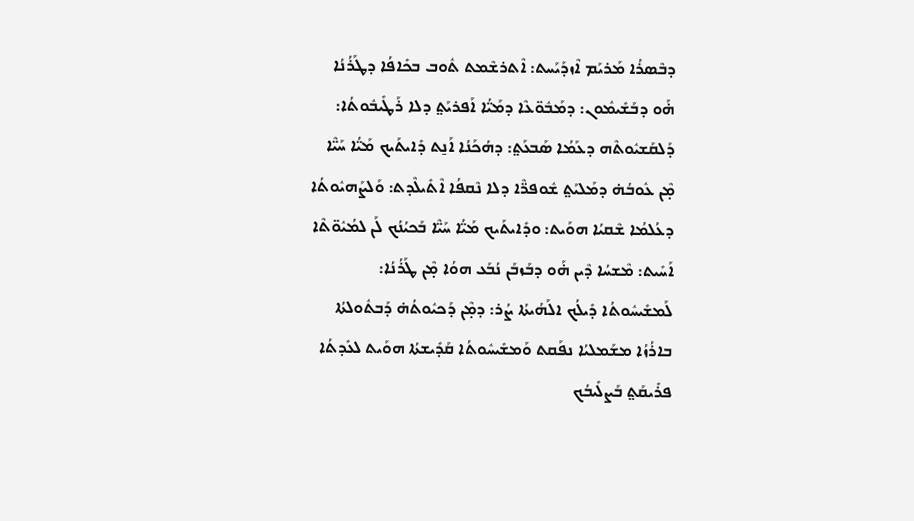ܕܒܶܣܪܳܐ ܡܰܪܝܰܡ ܐܶܙܕܰܝܰܚܬ: ܐܶܬܪܫܶܡܬ ܬܽܘܒ ܒܟܺܐܦܳܐ ܕܛܰܪܳܢܳܐ ܗ̇ܰܘ ܕܒܰܫܺܝܡܽܘܢ: ܕܡܰܒܽܘ̈ܥܶܐ ܕܡܰܝ̈ܳܐ ܐܰܦܪܝܰܬ݀ ܕܠܐ ܪܰܛܺܝܒܽܘܬܳܐ: ܕܰܠܩܰܫܝܽܘܬܶܗ ܕܥܰܡܳܐ ܣܰܒܥܰܬ݀: ܕܗܳܟܰܢܳܐ ܐܰܢ̱ܬ ܕܺܐܝܬܰܝܟ ܡܰܝ̈ܳܐ ܚܰܝ̈ܶܐ ܡ̣ܶܢ ܥܽܘܒܳܗ̇ ܕܡܰܠܝܰܬ݀ ܫܽܘܦܪ̈ܶܐ ܕܠܐ ܢܶܩܦܳܐ ܐܶܬܺܝܠܶܕܬ: ܘܰܠܨܰܗܝܽܘܬܳܐ ܕܥܳܠܡܳܐ ܫܶܩܝܳܐ ܗܘܰܝܬ: ܘܕܺܐܝܬܰܝܟ ܡܰܝ̈ܳܐ ܚܰܝ̈ܶܐ ܒܰܟܝܳܢܳܟ ܠܰܢ ܠܡܳܝܽܘ̈ܬܶܐ ܐܰܚܺܝܬ: ܡܶܫܚܳܐ ܕܶܝܢ ܗ̇ܰܘ ܕܒܰܙܒܰܢ ܢܳܒܰܥ ܗܘܳܐ ܡ̣ܶܢ ܛܰܪܳܢܳܐ: ܠܰܡܫܺܝܚܽܘܬܳܐ ܕܺܝܠܳܟ ܐܠܰܗܳܝܬܳܐ ܨܳܪ: ܕܡ̣ܶܢ ܕܰܟܝܽܘܬܳܗ̇ ܕܰܒܬܽܘܠܬܳܐ ܒܐܪܳܙܳܐ ܡܫܰܡܠܝܳܐ ܢܦܰܩܬ ܘܰܡܫܺܝܚܽܘܬܳܐ ܩܰܕܺܝܫܬܳܐ ܗܘܰܝܬ ܠܥܺܕܬܳܐ ܦܪܺܝܩܰܬ݀ ܒܰܨܠܺܝܒܳܟ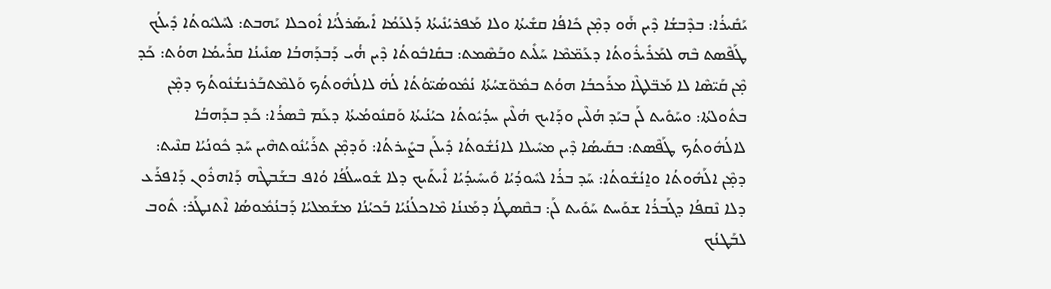ܝܰܩܺܝܪܳܐ: ܒܕܶܒܫܳܐ ܕܶܝܢ ܗ̇ܰܘ ܕܡ̣ܶܢ ܟܺܐܦܳܐ ܩܫܺܝܬܳܐ ܘܠܐ ܡܰܦܪܝܳܢܺܝܬܳܐ ܕܰܠܥܰܡܳܐ ܐܺܝܣܰܪܠܳܝܳܐ ܐܽܘܟܠܐ ܝܰܗܒܬ: ܠܚܰܠܝܽܘܬܳܐ ܕܺܝܠܳܟ ܛܰܦܶܣܬ ܒܶܗ ܠܡܰܪܺܝܪܽܘܬܳܐ ܕܥܰܡ̈ܡܶܐ ܚܰܠܺܝܬ ܘܒܰܣܶܡܬ: ܒܩܺܐܒܽܘܬܳܐ ܕܶܝܢ ܗ̇ܳܝ ܕܰܒܕܰܗܒܳܐ ܣܢܺܝܢܳܐ ܩܪܺܝܡܳܐ ܗܘܳܬ: ܟܰܕ ܡ̣ܶܢ ܩܰܝ̈ܣܶܐ ܠܐ ܡܰܒ̈ܠܛܶܐ ܡܪܰܟܒܳܐ ܗܘܳܬ ܒܡܽܘ̈ܫܚܳܬܳܐ ܢܳܡܽܘܣܳܝ̈ܘܳܬܳܐ ܠܳܗ̇ ܠܐܠܳܗܽܘܬܳܟ ܘܰܠܡܶܬܒܰܪܢܫܳܢܽܘܬܳܟ ܕܡ̣ܶܢ ܒܬܽܘܠܬܳܐ: ܘܚܰܘܺܝܬ ܠܰܢ ܒܝܰܕ ܗܳܠܶܝܢ ܘܕܰܐܝܟ ܗܳܠܶܝܢ ܚܕܳܝܽܘܬܳܐ ܟܝܳܢܳܝܬܳܐ ܘܰܩܢܽܘܡܳܝܬܳܐ ܕܥܰܡ ܒܶܣܪܳܐ: ܟܰܕ ܒܕܰܗܒܳܐ ܠܐܠܳܗܽܘܬܳܟ ܛܰܦܶܣܬ: ܒܩܰܝܣܳܐ ܕܶܝܢ ܡܚܺܝܠܐ ܠܐܢܳܫܽܘܬܳܐ ܕܺܝܠܰܢ ܒܨܺܝܪܬܳܐ: ܘܰܕܡ̣ܶܢ ܬܪܰܝܳܢܽܘܬܗܶܝܢ ܚܰܕ ܟܽܘܢܳܝܳܐ ܩܢܶܝܬ: ܕܡ̣ܶܢ ܐܠܰܗܽܘܬܳܐ ܘܐ̱ܢܳܫܽܘܬܳܐ: ܚܰܕ ܒܪܳܐ ܠܚܽܘܕܳܝܳܐ ܘܺܝܚܺܝܕܳܝܳܐ ܐܺܝܬܰܝܟ ܕܠܐ ܫܽܘܚܠܳܦܳܐ ܘܳܐܦ ܒܫܰܒܛܶܗ ܕܰܐܗܪܽܘܢ ܕܰܐܦܪܰܥ ܕܠܐ ܢܶܩܦܳܐ ܕܓܰܒܪܳܐ ܫܘܰܚܬ ܚܰܘܺܝܬ ܠܰܢ: ܒܩܶܣܛܳܐ ܕܡܰܢܢܳܐ ܡܶܐܟܠܳܢܳܝܳܐ ܒܰܟܝܳܢܳܐ ܡܫܰܡܠܝܳܐ ܕܰܒܢܳܡܽܘܣܳܐ ܐܶܬܢܛܰܪ: ܬܽܘܒ ܠܒܰܛܢܳܟ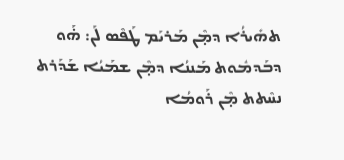ܬܗܺܝܪܳܐ ܕܡ̣ܶܢ ܡܰܪܝܰܡ ܛܰܦܶܣ ܠܰܢ: ܗ̇ܰܘ ܕܒܰܕܡܽܘܬ ܡܰܢܢܳܐ ܕܡ̣ܶܢ ܫܡܰܝܳܐ ܫܰܕܰܪܬ ܢܚܶܬܬ ܡ̣ܶܢ ܪܰܘܡܳܐ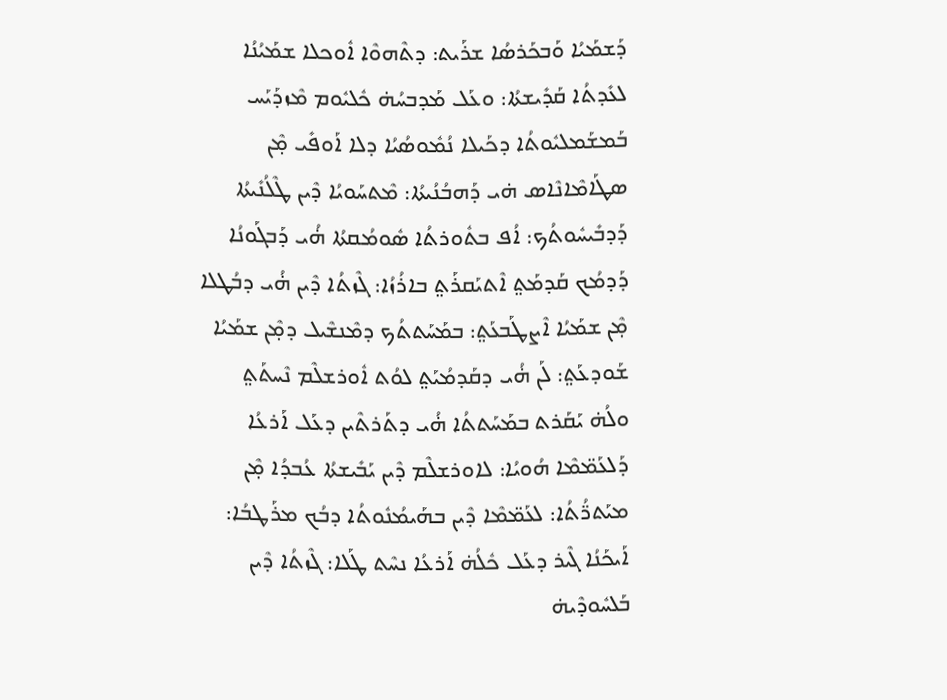ܕܰܫܡܰܝܳܐ ܘܰܒܟܰܪܣܳܐ ܫܪܰܝܬ: ܕܬܶܗܘܶܐ ܐܽܘܟܠܐ ܫܡܰܝܳܢܳܐ ܠܥܺܕܬܳܐ ܩܰܕܺܝܫܬܳܐ: ܘܥܰܠ ܡܰܕܒܚܳܗ̇ ܟܽܠܝܽܘܡ ܡܶܙܕܰܝܰܚ ܒܰܡܫܰܡܠܝܽܘܬܳܐ ܕܟܰܝܠܐ ܢܳܡܽܘܣܳܝܳܐ ܕܠܐ ܐܰܘܦܺܝ ܡ̣ܶܢ ܣܛܰܐܡܶܐܢܶܐܣ ܗ̇ܝ ܕܰܗܒܳܢܳܝܬܳܐ: ܡܶܬܚܰܘܝܳܐ ܕܶܝܢ ܛܶܠܳܢܺܝܬܳܐ ܕܰܕܒܺܝܚܽܘܬܳܟ: ܐܳܦ ܒܬܽܘܪܬܳܐ ܣܽܘܡܳܩܬܳܐ ܗ̇ܳܝ ܕܰܒܓܰܘܢܳܐ ܕܰܕܡܳܟ ܩܰܕܡܰܬ݀ ܐܶܬܝܰܩܪܰܬ݀ ܒܐܪܳܙܳܐ: ܓܶܙܬܳܐ ܕܶܝܢ ܗ̇ܳܝ ܕܒܳܛܠܐ ܡ̣ܶܢ ܫܡܰܝܳܐ ܐܶܨܛܰܒܥܰܬ݀: ܒܡܰܚܰܬܬܳܟ ܕܡܶܢܫܶܝܠ ܕܡ̣ܶܢ ܫܡܰܝܳܐ ܫܰܘܕܥܰܬ݀: ܠܰܢ ܗ̇ܳܝ ܕܩܰܕܡܳܝܰܬ݀ ܠܘܳܬ ܐܽܘܪܫܠܶܡ ܢܶܚܬܰܬ݀ ܘܠܳܗ̇ ܝܰܩܰܪܬ ܒܡܰܚܰܬܬܳܐ ܗ̇ܳܝ ܕܬܰܪܬܶܝܢ ܕܥܰܠ ܐܰܪܥܳܐ ܕܰܠܥܰܡ̈ܡܶܐ ܗܳܘܝܳܐ: ܠܐܘܪܫܠܶܡ ܕܶܝܢ ܝܰܒܺܝܫܬܳܐ ܥܳܒܕܳܐ ܡ̣ܶܢ ܡܝܰܬܪ̈ܳܬܳܐ: ܠܥܰܡ̈ܡܶܐ ܕܶܝܢ ܒܗܰܝܡܳܢܽܘܬܳܐ ܕܒܳܟ ܡܪܰܛܒܳܐ: ܐܰܝܟܰܢܳܐ ܓܶܝܪ ܕܥܰܠ ܟܽܠܳܗ̇ ܐܰܪܥܳܐ ܢܚܶܬ ܛܰܠܐ: ܓܶܙܬܳܐ ܕܶܝܢ ܒܰܠܚܽܘܕܶܝܗ̇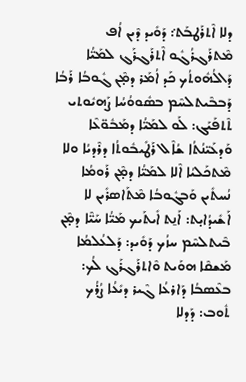ܕܠܐ ܐܶܬܪܰܛܒܰܬ݀: ܕܰܘܺܝܕ ܕܶܝܢ ܐܳܦ ܡܶܬܪܰܓܪܳܓܽܘ ܐܶܬܪܰܓܪܰܓ ܠܡܰܝ̈ܳܐ ܕܰܐܠܳܗܽܘܬܳܟ ܟܰܕ ܐܳܡܰܪ ܕܡ̣ܶܢ ܓܽܘܒܳܐ ܪܰܒܳܐ ܕܰܒܒܶܝܬܠܚܶܡ ܒܣܽܘܘܳܚܳܐ ܨܰܗܝܽܘܬܝ ܬܶܬܦܰܝܰܓ: ܠܰܘ ܠܡܰܝ̈ܳܐ ܕܡܰܒܽܘ̈ܥܶܐ ܘܰܕܥܰܝ̈ܢܳܬܳܐ ܫܳܐܶܠ ܪܰܛܺܝܒܽܘܬܳܐ ܕܪܶܕܝܳܐ ܘܠܐ ܡܶܬܟܰܠܝܳܐ ܐܶܠܐ ܠܡܰܝ̈ܳܐ ܕܡ̣ܶܢ ܪܰܘܡܳܐ ܢܳܚܬܺܝܢ ܘܰܒܓܽܘܒܳܐ ܡܶܬܰܐܣܪܺܝܢ ܠܐ ܐܰܫܺܝܕܳܐܝ̣ܬ: ܐܰܢ̱ܬ ܐܺܝܬܰܝܟ ܡܰܝ̈ܳܐ ܚܰܝ̈ܶܐ ܕܡ̣ܶܢ ܒܶܝܬܠܚܶܡ ܚܙܳܟ ܕܰܘܺܝܕ: ܕܰܠܥܳܠܡܳܐ ܡܰܫܩܶܐ ܗܘܰܝܬ ܘܶܐܬܪܰܓܪܰܓ ܠܳܟ: ܒܥܶܣܒܳܐ ܕܰܐܪܥܳܐ ܓܶܝܪ ܕܝܺܥܳܐ ܨܳܪܳܟ ܬܽܘܒ: ܕܰܕܠܐ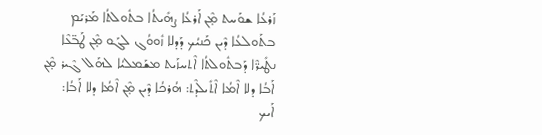ܙܰܪܥܳܐ ܫܘܰܚܬ ܡ̣ܶܢ ܐܰܪܥܳܐ ܨܗܺܝܬܳܐ ܒܬܽܘܠܬܳܐ ܡܰܪܝܰܡ ܒܬܰܘܠܥܳܐ ܕܶܝܢ ܟܰܢܝܳܟ ܕܰܕܠܐ ܙܽܘܘܳܓ ܠܓܰܘ ܡ̣ܶܢ ܛܰܒ̈ܥܶܐ ܢܛܺܝܪ̈ܶܐ ܕܰܒܬܽܘܠܬܳܐ ܐܶܬܚܙܰܝܬ ܡܫܰܡܠܝܳܐ ܠܗܰܠ ܓܶܝܪ ܡ̣ܶܢ ܐܰܒܳܐ ܕܠܐ ܐܶܡܳܐ ܐܶܬܺܝܠܶܕܬ: ܗܳܪܟܳܐ ܕܶܝܢ ܡ̣ܶܢ ܐܶܡܳܐ ܕܠܐ ܐܰܒܳܐ: ܐܰܝܟ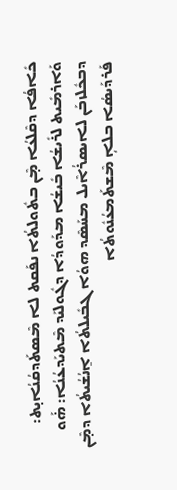ܟܺܐܦܳܐ ܕܩܶܠܥܳܐ ܡ̣ܶܢ ܒܬܽܘܠܬܳܐ ܢܦܰܩܬ ܠܐ ܡܶܣܬܰܕܩܳܢܳܐܝ̣ܬ: ܘܰܐܪܡܺܝܬ ܠܪܺܝܫܳܐ ܒܺܝܫܳܐ ܡܕܰܘܕܳܐ ܕܓܽܘܠܝܰܕ ܡܶܬܝܰܕܥܳܢܳܐ: ܗ̇ܰܘ ܕܒܟܽܠܙܒܰܢ ܠܐܝܣܪܳܐܶܝܠ ܡܚܰܣܶܕ ܗܘܳܐ ܓܒܺܝܠܬܳܐ ܐ̱ܢܳܫܳܝܬܳܐ ܕܡ̣ܶܢ ܦܰܪܕܰܝܣܳܐ ܒܠܐܴ ܡܶܫܬܰܡܥܳܢܽܘܬܳܐ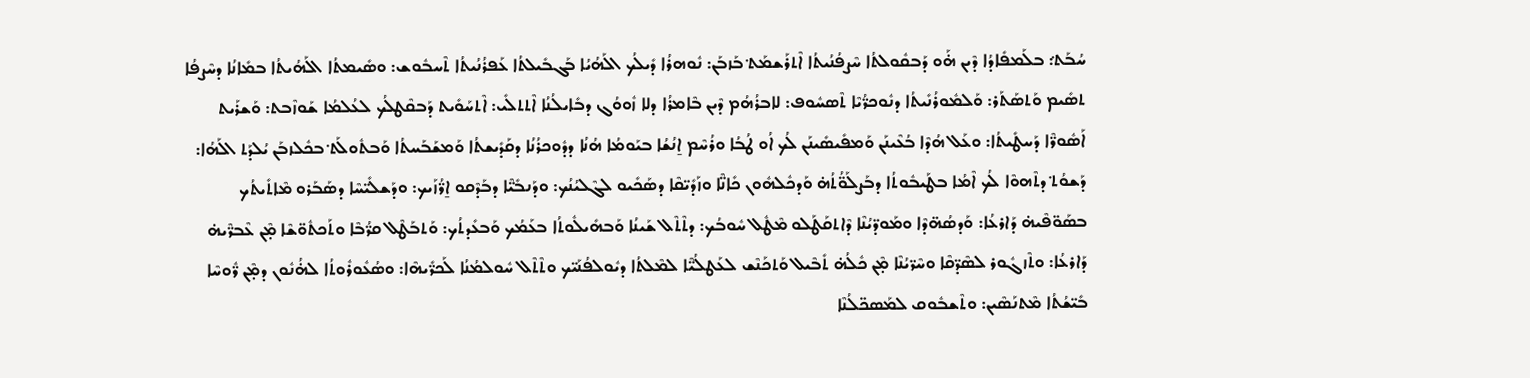ܚܳܒܰܬ݀: ܒܠܰܡܦܺܐܕܳܐ ܕܶܝܢ ܗ̇ܰܘ ܕܰܒܩܽܘܠܬܳܐ ܚܶܨܦܳܢܳܝܬܳܐ ܐܶܬܪܰܫܡܰܬ݀ ܒܰܙܒܰܢ: ܢܽܘܗܪܳܐ ܕܺܝܠܳܟ ܐܠܰܗܳܝܳܐ ܒܰܓܒܺܝܠܬܳܐ ܥܰܦܪܳܢܳܝܬܳܐ ܬܶܚܒܽܘܫ: ܘܣܺܝܡܬܳܐ ܐܠܰܗܳܝܬܳܐ ܒܡܺܐܢܳܐ ܕܚܶܨܦܳܐ ܬܣܺܝܡ ܘܰܬܣܰܬܰܪ: ܘܰܠܡܽܘܪܳܢܺܝܬܳܐ ܕܢܽܘܟܪ̈ܳܝܶܐ ܬܶܣܚܽܘܦ: ܠܐܒܪܳܗܳܡ ܕܶܝܢ ܒܶܐܡܪܳܐ ܕܠܐ ܙܽܘܘܳܓ ܕܒܺܐܝܠܳܢܳܐ ܐܶܬܬܠܺܝ: ܐܶܬܚܰܘܺܝܬ ܕܰܒܩܶܛܠܳܟ ܠܥܳܠܡܳܐ ܫܰܘܙܶܒܬ: ܘܰܫܪܰܝܬ ܐܰܣܽܘܪ̈ܶܐ ܕܰܚܛܺܝܬܳܐ: ܘܥܰܠ ܗܳܕܶܐ ܒܳܥܶܝܢܰܢ ܘܰܡܦܺܝܣܺܝܢܰܢ ܠܳܟ ܐܳܘ ܛܳܒܳܐ ܘܪܳܚܶܡ ܐ̱ܢܳܫܳܐ ܒܝܰܘܡܳܐ ܗܳܢܳܐ ܕܕܽܘܟܪܳܢܳܐ ܕܩܰܕܺܝܫܬܳܐ ܘܰܡܫܰܒܰܚܬܳܐ ܘܰܒܬܽܘܠܰܬ݀ ܒܟܽܠܙܒܰܢ ܝܳܠܕܰܬ ܐܠܰܗܳܐ: ܕܰܫܘܳܬ݀ ܕܬܶܗܘܶܐ ܠܳܟ ܐܶܡܳܐ ܒܛܰܝܒܽܘܬܳܐ ܕܒܰܨܠܰܘ̈ܳܬܳܗ̇ ܘܰܕܟܽܠܗܽܘܢ ܟܺܐܢ̈ܶܐ ܘܙܰܕܺܝ̈ܩܶܐ ܕܣܰܟܺܝܘ ܠܓܶܠܝܳܢܳܟ: ܘܕܰܢܒܺܝ̈ܶܐ ܕܒܰܕܶܩܘ ܐ̱ܪ̈ܳܙܰܝܟ: ܘܕܰܫܠܺܝ̈ܚܶܐ ܕܣܰܒܰܪܘ ܡܶܐܬܺܝܬܳܟ ܒܣܰܘ̈ܦܶܝܗ̇ ܕܰܐܪܥܳܐ: ܘܰܕܣܳܗ̈ܕܶܐ ܘܡܰܘܕ̈ܝܳܢܶܐ ܕܶܐܬܩܰܛܰܠܘ ܡܶܛܽܠ ܚܽܘܒܳܟ: ܕܬܶܬܶܠ ܫܰܝܢܳܐ ܘܰܒܗܺܝܠܽܘܬܳܐ ܒܥܰܡܳܟ ܘܰܒܥܺܕܬܳܟ: ܘܰܬܒܰܛܶܠ ܩܪ̈ܳܒܶܐ ܘܬܰܟܬܽܘ̈ܫܶܐ ܡ̣ܶܢ ܥܶܒܪ̈ܶܝܗ̇ ܕܰܐܪܥܳܐ: ܘܬܶܙܓܽܘܪ ܠܣܶܕ̈ܩܶܐ ܘܚܶܪ̈ܝܳܢܶܐ ܡ̣ܶܢ ܟܽܠܳܗ̇ ܬܺܒܶܝܠ ܘܰܬܟܰܢܶܫ ܠܥܰܛܠܳܝ̈ܶܐ ܠܡܶܠܬܳܐ ܕܝܽܘܠܦܳܢܰܝ̈ܟ ܘܬܶܬܶܠ ܚܽܘܠܡܳܢܳܐ ܠܰܟܪ̈ܺܝܗܶܐ: ܘܣܳܥܽܘܪܽܘܬܳܐ ܠܗ̇ܳܢܽܘܢ ܕܡ̣ܶܢ ܪ̈ܽܘܚܶܐ ܒܺܝ̈ܫܳܬܳܐ ܡܶܬܢܰܣܶܝܢ: ܘܬܶܫܒܽܘܩ ܠܡܰܣܟ̈ܠܳܢܶܐ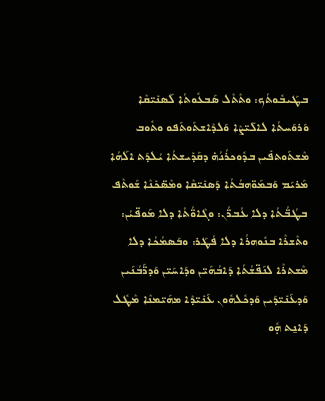ܒܛܰܝܒܽܘܬܳܟ: ܘܬܶܬܶܠ ܣܰܒܥܽܘܬܳܐ ܠܰܣܢܺܝ̈ܩܶܐ ܘܰܪܘܰܚܬܳܐ ܠܐܠܺܝ̈ܨܶܐ ܘܰܠܕܶܐܫܬܰܘܬܰܦܘ ܘܬܽܘܒ ܡܶܫܬܰܘܬܦܺܝܢ ܒܕܽܘܟܪܳܢܳܗ̇ ܕܩܰܕܺܝܫܬܳܐ ܝܳܠܕܰܬ ܐܠܰܗܳܐ ܡܰܪܝܰܡ ܘܰܒܡܰܘ̈ܗܒܳܬܳܐ ܕܰܣܢܺܝ̈ܩܶܐ ܘܡܶܣ̈ܟܺܢܶܐ ܫܰܘܬܶܦ ܒܛܳܒ̈ܳܬܳܐ ܕܠܐ ܥܳܒܪ̈ܳܢ: ܘܓܶܐܘ̈ܳܬܳܐ ܕܠܐ ܡܰܘܦ̈ܝܳܢ: ܘܬܶܫܪܶܐ ܒܢܽܘܗܪܳܐ ܕܠܐ ܦܳܛܰܪ: ܘܒܰܣܡܳܟܳܐ ܕܠܐ ܡܶܫܬܪܶܐ ܠܢܰܦ̈ܫܳܬܳܐ ܕܰܐܒܳܗܰܝ̈ܢ ܘܕܰܐܚܰܝ̈ܢ ܘܰܕܪ̈ܰܒܳܢܰܝܢ ܘܰܕܥܰܢܺܝ̈ܕܰܝܢ ܘܰܕܟܽܠܗܽܘܢ ܥܰܢܺܝ̈ܕܶܐ ܡܗܰܝ̈ܡܢܶܐ ܡܶܛܽܠ ܕܰܐܢ̱ܬ ܗ̣ܽܘ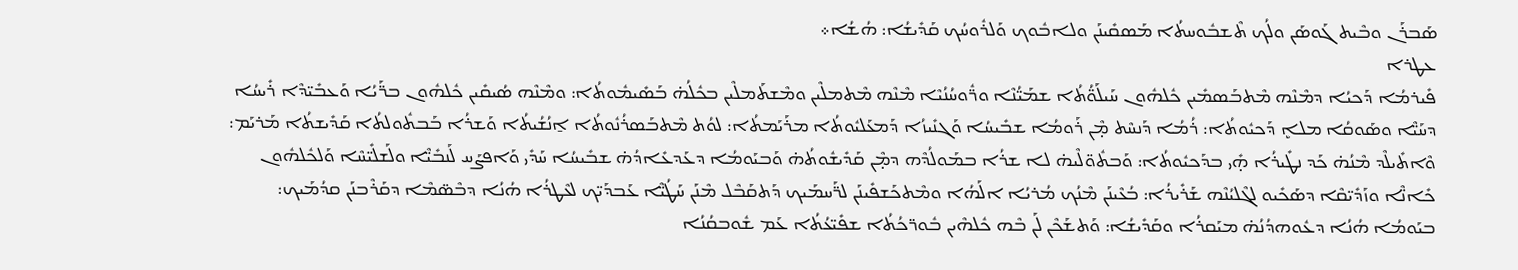ܣܰܒܪܰܢ ܘܒܶܝܬ ܓܰܘܣܰܢ ܘܠܳܟ ܬܶܫܒܽܘܚܬܳܐ ܡܰܣܩܺܝܢܰܢ ܘܠܐܒܽܘܟ ܘܰܠܪܽܘܚܳܟ ܩܰܕܺܝܫܳܐ: ܗܳܫܳܐ܀
ܥܛܪܐ
ܦܺܝܪܡܳܐ ܕܰܟܝܳܐ ܕܡܶܢܶܗ ܡܶܬܒܰܣܡܺܝܢ ܟܽܠܗܽܘܢ ܚܰܝܠܰܘ̈ܳܬܳܐ ܫܡܰܝ̈ܳܢܶܐ ܘܪ̈ܽܘܚܳܢܳܝܶܐ ܡܶܢܶܗ ܡܶܬܡܠܶܝܢ ܘܡܶܫܬܰܡܠܶܝܢ ܒܟܽܠܳܗ̇ ܒܰܣܺܝܡܽܘܬܳܐ: ܘܡܶܢܶܗ ܣܳܝܩܺܝܢ ܟܽܠܗܽܘܢ ܒܪ̈ܰܝܳܐ ܘܰܥܒܺܝ̈ܕܶܐ ܪܺܝܚܳܐ ܕܚܰܝ̈ܶܐ ܘܣܰܘܩܳܐ ܡܠܐܷ ܕܰܟܝܽܘܬܳܐ: ܪܳܡܳܐ ܕܰܢܚܶܬ ܡ̣ܶܢ ܪܰܘܡܳܐ ܫܒܺܝܚܳܐ ܘܰܓܢܺܝܙܳܐ ܕܰܡܥܰܠܝܽܘܬܳܐ ܡܪܰܝܰܡܬܳܐ: ܠܘܳܬ ܡܶܬܒܰܣܪܳܢܽܘܬܳܐ ܐ̱ܢܳܫܳܝܬܳܐ ܘܰܫܪܳܐ ܒܰܒܬܽܘܠܬܳܐ ܩܰܕܺܝܫܬܳܐ ܡܰܪܝܰܡ: ܘܶܐܬܺܝܠܶܕ ܡܶܢܳܗ̇ ܟܰܕ ܢܛܺܝܪܳܐ ܗ̣ܺܝ ܒܕܰܟܝܽܘܬܳܐ: ܘܰܒܬܽܘ̈ܠܶܝܗ̇ ܠܐ ܫܪܳܐ ܒܡܰܘܠܳܕܶܗ ܕܡ̣ܶܢ ܩܰܕܺܝܫܽܘܬܳܗ̇ ܘܰܒܝܰܘܡܳܐ ܕܥܰܕܥܺܐܕܳܗ̇ ܫܒܺܝܚܳܐ ܚܰܕܺܝ ܘܰܐܦܨܰܚ ܠܰܢܒܺܝ̈ܶܐ ܘܠܰܫܠܺܝ̈ܚܶܐ ܘܰܠܟܽܠܗܽܘܢ ܟܺܐܢ̈ܶܐ ܘܙܰܕܺܝ̈ܩܶܐ ܕܣܰܟܺܝܘ ܠܓܶܠܝܳܢܶܗ ܫܰܪܺܝܪܳܐ: ܒܳܥܶܝܢܰܢ ܡܶܢܳܟ ܡܳܪܝܳܐ ܐܠܰܗܳܐ ܘܡܶܬܟܰܫܦܺܝܢܰܢ ܠܪ̈ܰܚܡܰܝܟ ܕܰܬܩܰܒܶܠ ܡܶܢܰܢ ܚܰܛܳܝ̈ܶܐ ܥܰܒܕܰܝ̈ܟ ܠܥܶܛܪܳܐ ܗܳܢܳܐ ܕܒܶܣ̈ܡܶܐ ܕܩܰܪܶܒܢܰܢ ܩܕܳܡܰܝܟ: ܒܝܰܘܡܳܐ ܗܳܢܳܐ ܕܥܽܘܗܕܳܢܳܗ̇ ܡܝܰܩܪܳܐ ܘܩܰܕܺܝܫܳܐ: ܘܰܬܫܰܟܶܢ ܠܰܢ ܒܶܗ ܟܽܠܗܶܝܢ ܒܽܘܪ̈ܟܳܬܳܐ ܫܦܺܝ̈ܥܳܬܳܐ ܥܰܡ ܫܽܘܒܩܳܢܳܐ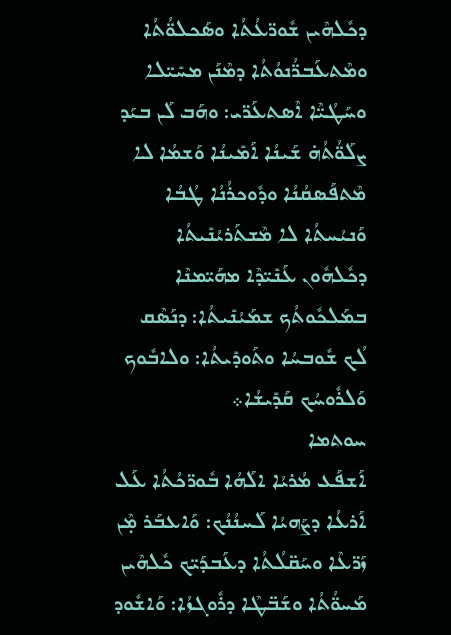ܕܟܽܠܗܶܝܢ ܫܽܘܪ̈ܥܳܬܳܐ ܘܣܰܟܠܘ̈ܳܬܳܐ ܘܡܶܬܥܰܒܪ̈ܳܢܘܳܬܳܐ ܕܡܶܢܰܢ ܡܚܺܝ̈ܠܐ ܘܚܰܛܳܝ̈ܶܐ ܐܶܣܬܥܰܪ̈ܝ: ܘܗܰܒ ܠܰܢ ܒܝܰܕ ܨܠܰܘ̈ܳܬܳܗ̇ ܫܰܝܢܳܐ ܐܰܡܺܝܢܳܐ ܘܰܫܡܳܐ ܠܐ ܡܶܬܦܰܣܩܳܢܳܐ ܘܕܽܘܟܪܳܢܳܐ ܛܳܒܳܐ ܘܰܢܝܳܚܬܳܐ ܠܐ ܡܶܫܬܰܪܝܳܢܺܝܬܳܐ ܕܟܽܠܗܽܘܢ ܥܰܢܺܝ̈ܕܶܐ ܡܗܰܝ̈ܡܢܶܐ ܒܡܰܠܟܽܘܬܳܟ ܫܡܰܝܳܢܺܝܬܳܐ: ܕܢܰܣܶܩ ܠܳܟ ܫܽܘܒܚܳܐ ܘܬܰܘܕܺܝܬܳܐ: ܘܠܐܒܽܘܟ ܘܰܠܪܽܘܚܳܟ ܩܰܕܺܝܫܳܐ܀
ܚܘܬܡܐ
ܐܰܫܦܰܥ ܡܳܪܝܳܐ ܐܠܰܗܳܐ ܒܽܘܪ̈ܟܳܬܳܐ ܥܰܠ ܐܰܪܥܳܐ ܕܨܰܗܝܳܐ ܠܰܚܢܳܢܳܟ: ܘܰܐܥܒܰܪ ܡ̣ܶܢ ܙܰܪ̈ܥܶܐ ܘܚܰܩ̈ܠܳܬܳܐ ܕܥܰܒܕܰܝ̈ܟ ܟܽܠܗܶܝܢ ܡܰܚܘ̈ܳܬܳܐ ܘܫܰܒ̈ܛܶܐ ܕܪܽܘܓܙܳܐ: ܘܰܐܫܽܘܕ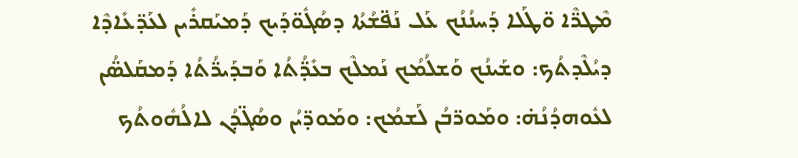ܡܶܛܪ̈ܶܐ ܘ̈ܛܰܠܐ ܕܰܚܢܳܢܳܟ ܥܰܠ ܢܰܦ̈ܫܳܬܳܐ ܕܣܳܓܽܘ̈ܕܰܝܟ ܕܰܡܝܰܩܪܺܝܢ ܠܥܰܕ̈ܥܺܐܕܶܐ ܕܝܳܠܶܕܬܳܟ: ܘܫܰܝܢܳܟ ܘܰܫܠܳܡܳܟ ܢܰܡܠܶܟ ܒܥܺܕ̈ܳܬܳܐ ܘܰܒܕܰܝܪ̈ܳܬܳܐ ܕܰܡܩܰܠܣ̈ܳܢ ܠܥܽܘܗܕܳܢܳܗ̇: ܘܡܰܘܪ̈ܒܳܢ ܠܰܫܡܳܟ: ܘܡܰܘܕ̈ܝܳܢ ܘܣܳܓ̈ܕܳܢ ܠܐܠܳܗܽܘܬܳܟ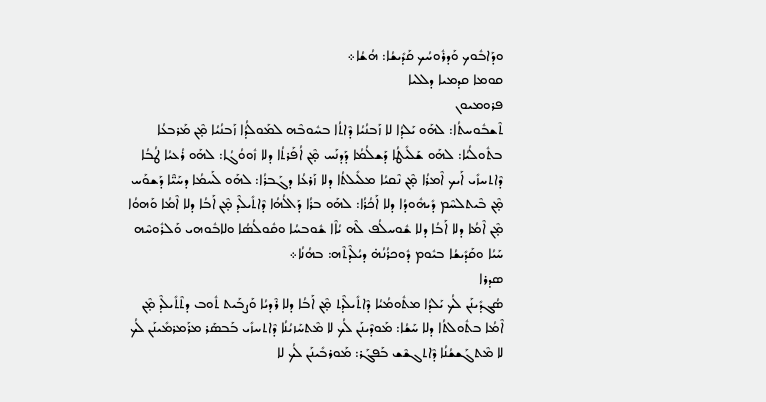ܘܕܰܐܒܽܘܟ ܘܰܕܪܽܘܚܳܟ ܩܰܕܺܝܫܳܐ: ܗܳܫܳܐ܀
ܩܘܡܐ ܩܕܡܝܐ ܕܠܠܝܐ
ܦܪܘܡܝܘܢ
ܬܶܫܒܽܘܚܬܳܐ: ܠܗܰܘ ܝܰܠܕܳܐ ܠܐ ܙܰܒܢܳܝܳܐ ܕܶܐܬܳܐ ܒܚܽܘܒܶܗ ܠܡܰܘܠܳܕܳܐ ܙܰܒܢܳܝܳܐ ܡ̣ܶܢ ܡܰܪܒܥܳܐ ܒܬܽܘܠܳܝܳܐ: ܠܗܰܘ ܫܰܠܺܝܛܳܐ ܕܰܫܠܳܡܳܐ ܕܰܕܢܰܚ ܡ̣ܶܢ ܐܳܦܰܪܬܳܐ ܕܠܐ ܙܽܘܘܳܓܳܐ: ܠܗܰܘ ܪܳܥܝܳܐ ܛܳܒܳܐ ܕܶܐܬܚܙܺܝ ܐܰܝܟ ܐܶܡܪܳܐ ܡ̣ܶܢ ܢܶܩܝܳܐ ܡܠܺܝܠܬܳܐ ܕܠܐ ܙܰܪܥܳܐ ܕܓܰܒܪܳܐ: ܠܗܰܘ ܠܰܚܡܳܐ ܕܚܰܝ̈ܶܐ ܕܰܫܘܰܚ ܡ̣ܶܢ ܒܶܝܬܠܚܶܡ ܕܺܝܗܽܘܕܳܐ ܕܠܐ ܐܰܟܳܪܳܐ: ܠܗܰܘ ܒܪܳܐ ܕܰܐܠܳܗܳܐ ܕܶܐܬܺܝܠܶܕ ܡ̣ܶܢ ܐܰܒܳܐ ܕܠܐ ܐܶܡܳܐ ܘܰܗܘܳܐ ܡ̣ܶܢ ܐܶܡܳܐ ܕܠܐ ܐܰܒܳܐ ܕܠܐ ܫܽܘܚܠܳܦ ܠܶܗ ܝܳܐܶܐ ܫܽܘܒܚܳܐ ܘܩܽܘܠܳܣܳܐ ܘܠܐܒܽܘܗܝ ܘܰܠܪܽܘܚܶܗ ܚܰܝܳܐ ܘܩܰܕܺܝܫܳܐ ܒܝܽܘܡ ܕܽܘܟܪܳܢܳܗ̇ ܕܝܳܠܶܕܬܶܗ: ܒܗܳܢܳܐ܀
ܣܕܪܐ
ܣܳܓܕܺܝܢܰܢ ܠܳܟ ܝܰܠܕܳܐ ܡܬܽܘܡܳܝܳܐ ܕܶܐܬܺܝܠܶܕܬ ܡ̣ܶܢ ܐܰܒܳܐ ܕܠܐ ܪܶܕܝܳܐ ܘܰܨܒܰܝܬ ܬܽܘܒ ܕܬܶܬܺܝܠܶܕ ܡ̣ܶܢ ܐܶܡܳܐ ܒܬܽܘܠܬܳܐ ܕܠܐ ܚܰܫܳܐ: ܡܰܘܕܶܝܢܰܢ ܠܳܟ ܠܐ ܡܶܬܚܰܙܝܳܢܳܐ ܕܶܐܬܚܙܺܝ ܒܰܒܣܰܪ ܡܪܰܡܪܡܺܝܢܰܢ ܠܳܟ ܠܐ ܡܶܬܓܰܫܫܳܢܳܐ ܕܶܐܬܓܫܶܫ ܒܰܦܓܰܪ: ܡܰܘܪܒܺܝܢܰܢ ܠܳܟ ܠܐ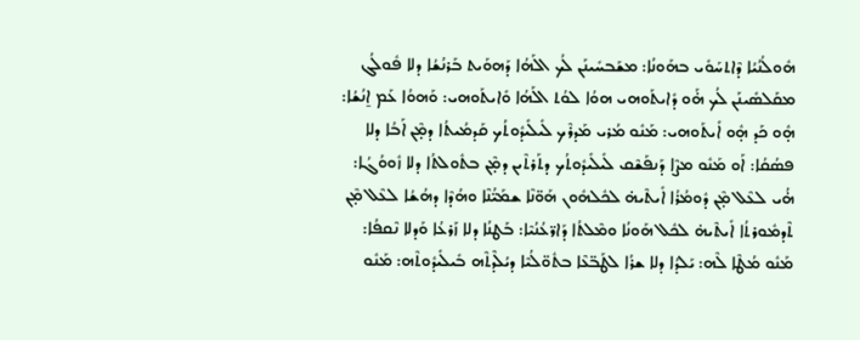ܗܽܘܠܳܢܳܝܳܐ ܕܶܐܬܚܰܘܺܝ ܒܗܰܘܢܳܐ: ܡܫܰܒܚܺܝܢܰܢ ܠܳܟ ܐܠܰܗܳܐ ܕܰܗܘܰܝܬ ܒܰܪܢܳܫܳܐ ܕܠܐ ܦܽܘܠܳܓ ܡܩܰܠܣܺܝܢܰܢ ܠܳܟ ܗ̇ܰܘ ܕܺܐܝܬܰܘܗܝ ܗܘܳܐ ܠܘܳܬ ܐܠܰܗܳܐ ܘܺܐܝܬܰܘܗܝ: ܘܰܗܘܳܐ ܥܰܡ ܐ̱ܢܳܫܳܐ: ܗ̣ܽܘ ܟܰܕ ܗ̣ܽܘ ܐܺܝܬܰܘܗܝ: ܡܰܢܽܘ ܡܳܪܝ ܡܰܕܪܶܟ ܠܺܝܠܺܝܕܽܘܬܳܟ ܩܰܕܡܳܝܬܳܐ ܕܡ̣ܶܢ ܐܰܒܳܐ ܕܠܐ ܦܣܳܩܳܐ: ܐܰܘ ܡܰܢܽܘ ܡܨܶܐ ܕܰܢܦܰܫܶܩ ܠܺܝܠܺܝܕܽܘܬܳܟ ܕܬܰܪܬܶܝܢ ܕܡ̣ܶܢ ܒܬܽܘܠܬܳܐ ܕܠܐ ܙܽܘܘܳܓܳܐ: ܗ̇ܳܝ ܠܥܶܠ ܡ̣ܶܢ ܕܽܘܡܳܪܳܐ ܐܺܝܬܶܝܗ̇ ܠܟܽܠܗܽܘܢ ܗܰܘ̈ܢܶܐ ܫܡܰܝ̈ܳܢܶܐ ܘܗܳܕܶܐ ܕܗܳܫܳܐ ܠܥܶܠ ܡ̣ܶܢ ܬܶܕܡܽܘܪܬܳܐ ܐܺܝܬܶܝܗ̇ ܠܟܽܠ ܗܰܘܢܳܐ ܘܡܶܠܬܳܐ ܕܰܐܪ̈ܥܳܢܳܝܶܐ: ܒܰܛܢܳܐ ܕܠܐ ܙܰܪܥܳܐ ܘܰܕܠܐ ܢܶܩܦܳܐ: ܡܰܢܽܘ ܡܳܛܶܐ ܠܶܗ: ܝܰܠܕܳܐ ܕܠܐ ܫܪܳܐ ܠܛܰܒ̈ܥܶܐ ܒܬܽܘ̈ܠܳܝܶܐ ܕܝܳܠܶܕܬܶܗ ܒܺܝܠܺܝܕܽܘܬܶܗ: ܡܰܢܽܘ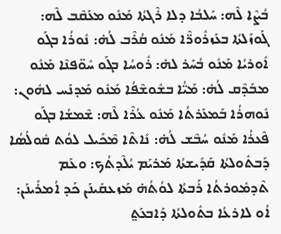ܒܳܨܶܐ ܠܶܗ: ܚܰܠܒܳܐ ܕܠܐ ܪܶܓܬܳܐ ܡܰܢܽܘ ܡܥܰܩܶܒ ܠܶܗ: ܓܰܘܙܰܠܬܳܐ ܒܥܰܙܪܽܘܪ̈ܶܐ ܡܰܢܽܘ ܩܳܪܶܒ ܠܳܗ̇: ܢܽܘܪܳܐ ܒܓܰܘ ܐܽܘܪܝܳܐ ܡܰܢܽܘ ܒܳܚܰܪ ܠܗ̇: ܪܽܘܚܳܐ ܒܓܰܘ ܚܽܘ̈ܦܢܶܐ ܡܰܢܽܘ ܡܒܰܕܶܩ ܠܳܗ̇: ܡܰܝ̈ܳܐ ܒܫܽܘܫܶܦܳܐ ܡܰܢܽܘ ܡܰܕܢܰܚ ܠܗܽܘܢ: ܢܽܘܗܪܳܐ ܒܰܡܥܰܪܬܳܐ ܡܰܢܽܘ ܥܳܪܶܐ ܠܶܗ: ܫܶܡܫܳܐ ܒܓܰܘ ܦܶܥܪܳܐ ܡܰܢܽܘ ܚܳܒܶܫ ܠܳܗ̇: ܢܺܐܬܶܐ ܡܶܟܺܝܠ ܠܘܳܬ ܩܽܘܠܳܣܳܐ ܕܰܒܬܽܘܠܬܳܐ ܩܰܕܺܝܫܬܳܐ ܡܰܪܝܰܡ ܝܳܠܶܕܬܳܟ: ܘܥܰܡ ܬܶܕܡܽܘܪܬܳܐ ܪܰܒܬܳܐ ܠܘܳܬܳܗ̇ ܡܰܙܥܩܺܝܢܰܢ ܟܰܕ ܐܳܡܪܺܝܢܰܢ: ܐܳܘ ܠܐܪܥܳܐ ܒܬܽܘܠܬܳܐ ܕܰܐܒܥܰܬ݀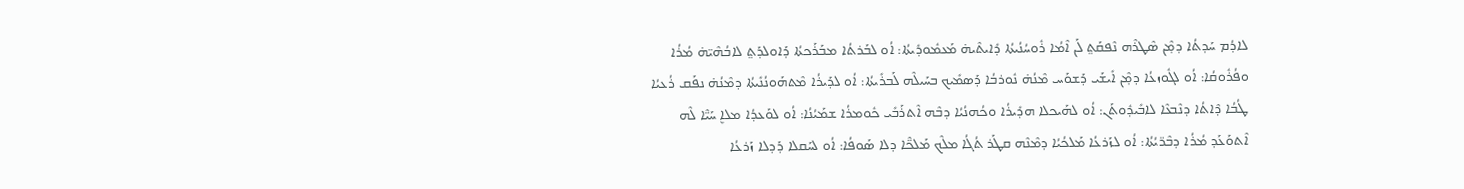ܠܐܕܳܡ ܚܰܕܬܳܐ ܕܡ̣ܶܢ ܣܶܛܪܶܗ ܢܶܦܩܰܬ݀ ܠܰܢ ܐܶܡܳܐ ܪܽܘܚܳܢܳܝܬܳܐ ܕܺܐܝܬܶܝܗ̇ ܡܰܥܡܽܘܕܺܝܬܳܐ: ܐܳܘ ܠܒܰܪܬܳܐ ܡܒܰܪܰܟܬܳܐ ܕܰܐܘܠܕܰܬ݀ ܠܐܒܳܗܶܝ̈ܗ̇ ܡܳܪܳܐ ܘܦܳܪܽܘܩܳܐ: ܐܳܘ ܠܓܽܘܙܥܳܐ ܕܡ̣ܶܢ ܐܺܝܫܰܝ ܕܰܫܘܰܚ ܡܶܢܳܗ̇ ܢܽܘܪܒܳܐ ܕܰܣܡܺܝܟ ܒܚܰܝܠܶܗ ܠܰܒܪܺܝܬܳܐ: ܐܳܘ ܠܕܰܝܪܳܐ ܡܶܬܗܰܘܢܳܢܺܝܬܳܐ ܕܡܶܢܳܗ̇ ܢܦܰܩ ܪܳܥܝܳܐ ܛܳܒܳܐ ܕܶܐܬܳܐ ܕܢܶܒܥܶܐ ܠܐܒܺܝܕܽܘܬܰܢ: ܐܳܘ ܠܗܰܝܟܠܐ ܗܕܺܝܪܳܐ ܘܟܳܗܢܳܝܳܐ ܕܒܶܗ ܐܶܬܪܰܒܺܝ ܟܽܘܡܪܳܐ ܫܡܰܝܳܢܳܐ: ܐܳܘ ܠܘܰܥܕܳܐ ܡܠܐܷ ܚܰܝ̈ܶܐ ܠܶܗ ܐܶܬܘܰܥܰܕ ܡܳܪܳܐ ܕܒܶܪ̈ܝܳܬܳܐ: ܐܳܘ ܠܙܰܪܥܳܐ ܡܰܠܟܳܝܳܐ ܕܡܶܢܶܗ ܩܛܰܪ ܬܳܓܳܐ ܡܠܶܟ ܡܰܠܟ̈ܶܐ ܕܠܐ ܣܰܘܦܳܐ: ܐܳܘ ܠܚܰܩܠܐ ܕܰܕܠܐ ܙܰܪܥܳܐ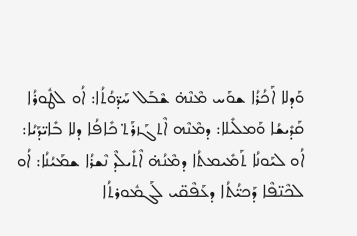ܘܰܕܠܐ ܐܰܟܳܪܳܐ ܫܘܰܚ ܡܶܢܶܗ̇ ܫܶܒܰܠ ܚܰܕ̈ܘܳܬܳܐ: ܐܳܘ ܠܛܽܘܪܳܐ ܩܰܕܺܝܫܳܐ ܘܰܡܠܺܝܠܐ: ܕܡܶܢܶܗ ܐܶܬܓܰܙܪܰܬ݀ ܟܺܐܦܳܐ ܕܠܐ ܒܺܐܝ̈ܕܰܝܳܐ: ܐܳܘ ܠܝܰܘܢܳܐ ܬܰܡܺܝܡܬܳܐ ܕܡܶܢܳܗ̇ ܐܶܬܺܝܠܶܕ ܢܶܫܪܳܐ ܫܡܰܝܳܢܳܐ: ܐܳܘ ܠܟܶܢ̈ܦܶܐ ܕܰܟܝ̈ܳܬܳܐ ܕܥܰܦܶܩ̈ܝ ܠܰܓܡܽܘܪܬܳܐ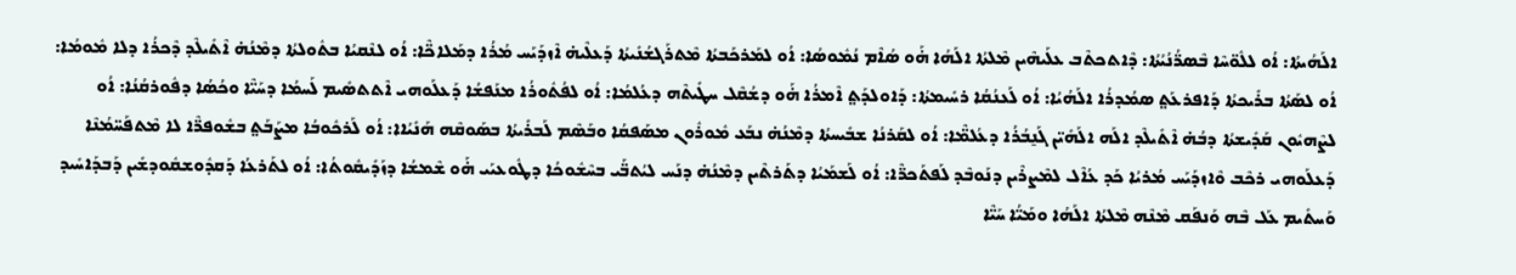ܐܠܰܗܳܝܬܳܐ: ܐܳܘ ܠܠܽܘ̈ܚܶܐ ܒܶܣܪ̈ܳܢܳܝܳܬܳܐ: ܕܶܐܬܟܬܶܒ ܥܠܰܝܗܶܝܢ ܡܶܠܬܳܐ ܐܠܰܗܳܐ ܗ̇ܰܘ ܣܳܐܶܡ ܢܳܡܽܘܣܳܐ: ܐܳܘ ܠܡܰܪܟܰܒܬܳܐ ܡܶܬܪܰܓܫܳܢܺܝܬܳܐ ܕܰܥܠܶܝܗ̇ ܐܶܙܕܰܝܰܚ ܡܳܪܳܐ ܕܡܰܠܐܟ̈ܶܐ: ܐܳܘ ܠܢܶܩܝܳܐ ܒܬܽܘܠܬܳܐ ܕܡܶܢܳܗ̇ ܐܶܬܺܝܠܶܕ ܕܶܟܪܳܐ ܕܠܐ ܡܽܘܡܳܐ: ܐܳܘ ܠܣܰܬܳܐ ܒܪܺܝܟܬܳܐ ܕܰܐܦܪܥܰܬ݀ ܣܡܳܕܪܳܐ ܐܠܰܗܳܝܳܐ: ܐܳܘ ܠܰܥܢܳܩܳܐ ܪܚܺܝܡܬܳܐ: ܕܰܐܘܠܕܰܬ݀ ܐܶܡܪܳܐ ܗ̇ܰܘ ܕܫܳܩܶܠ ܚܛܺܝܬܶܗ ܕܥܳܠܡܳܐ: ܐܳܘ ܠܦܳܬܽܘܪܳܐ ܡܢܰܦܫܳܐ ܕܰܥܠܰܘܗܝ ܐܶܬܬܣܺܝܡ ܠܰܚܡܳܐ ܕܚܰܝ̈ܶܐ ܘܟܳܣܳܐ ܕܦܽܘܪܩܳܢܳܐ: ܐܳܘ ܠܨܶܗܝܽܘܢ ܩܰܕܺܝܫܬܳܐ ܕܒܳܗ̇ ܐܶܬܺܝܠܶܕ ܐܠܰܗ ܐܠܰܗܺܝ̈ܢ ܓܰܢ̱ܒܳܪܳܐ ܕܥܳܠܡ̈ܶܐ: ܐܳܘ ܠܩܰܪܢܳܐ ܫܒܺܝܚܬܳܐ ܕܡܶܢܳܗ̇ ܢܒܰܥ ܡܽܘܪܽܘܢ ܡܣܰܦܩܳܐ ܘܒܰܣܶܡ ܠܰܒܪܺܝܬܳܐ ܒܣܰܘܩܶܗ ܗܰܢܺܝܳܐܐ: ܐܳܘ ܠܰܪܟܽܘܒܳܐ ܡܨܰܒܰܬ݀ ܒܫܽܘܦܪ̈ܶܐ ܠܐ ܡܶܬܦܰܚ̈ܡܳܢܶܐ ܕܰܥܠܰܘܗܝ ܪܟܶܒ ܘܶܐܙܕܰܝܰܚ ܡܳܪܝܳܐ ܟܰܕ ܥܳܐܶܠ ܠܡܶܨܪܶܝܢ ܕܢܰܘܒܶܕ ܠܰܦܬܰܟܪ̈ܶܐ: ܐܳܘ ܠܰܫܡܰܝܳܐ ܕܬܰܪܬܶܝܢ ܕܡܶܢܳܗ̇ ܕܢܰܚ ܠܝܳܬܒ̈ܰܝ ܒܚܶܫܽܘܟܳܐ ܕܛܽܘܥܝܰܝ ܗ̇ܰܘ ܫܶܡܫܳܐ ܕܙܰܕܺܝܩܽܘܬܳܐ: ܐܳܘ ܠܬܰܪܥܳܐ ܕܰܩܕܽܘܫܩܽܘܕܫܺܝܢ ܕܰܒܕܰܐܚܺܝܕ ܘܰܚܬܺܝܡ ܥܰܠ ܒܶܗ ܘܰܢܦܰܩ ܡܶܢܶܗ ܡܶܠܬܳܐ ܐܠܰܗܳܐ ܘܡܰܝ̈ܳܐ ܚܰܝ̈ܶܐ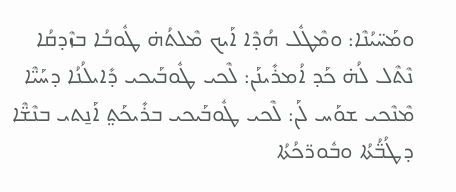ܘܡܰܚ̈ܝܳܢܶܐ: ܘܡܶܛܽܠ ܗܳܕܶܐ ܐܰܝܟ ܡܶܠܬܳܗ̇ ܛܽܘܒܳܐ ܒܙܶܕܩܳܐ ܢܶܬܶܠ ܠܳܗ̇ ܟܰܕ ܐܳܡܪܺܝܢܰܢ: ܠܶܟܝ ܛܽܘܒܰܝܟܝ ܕܺܐܝܠܳܢܳܐ ܕܚܰܝ̈ܶܐ ܡܶܢܶܟܝ ܫܘܰܚ ܠܰܢ: ܠܶܟܝ ܛܽܘܒܰܝܟܝ ܒܪܺܝܟܰܬ݀ ܐܰܢ̱ܬܝ ܒܢܶܫ̈ܶܐ ܕܛܳܒ̈ܳܬܳܐ ܘܒܽܘܪ̈ܟܳܬܳܐ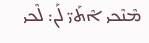ܡܶܢܶܟܝ ܐܶܬܰܝ̈ ܠܰܢ: ܠܶܟܝ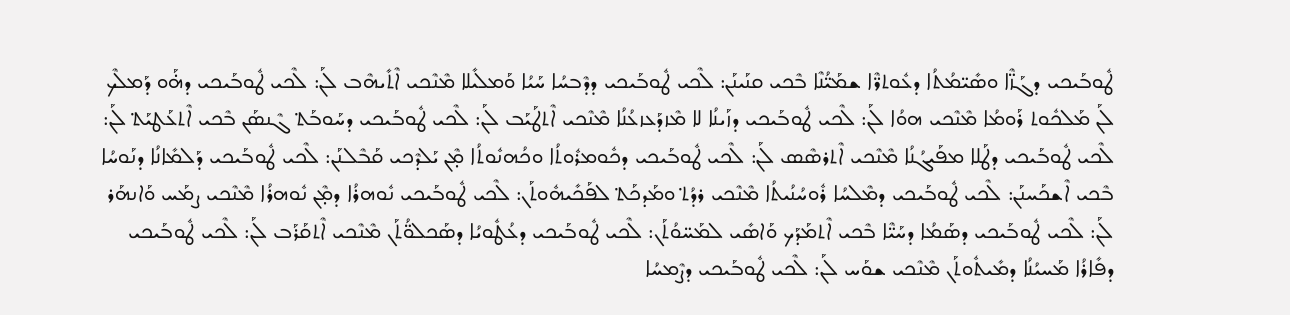ܛܽܘܒܰܝܟܝ ܕܓܰܙ̈ܶܐ ܘܣܺܝ̈ܡܳܬܳܐ ܕܥܽܘܬܪ̈ܶܐ ܫܡܰܝ̈ܳܢܶܐ ܒܶܟܝ ܩܢܰܝܢܰܢ: ܠܶܟܝ ܛܽܘܒܰܝܟܝ ܕܕܶܒܚܳܐ ܚܰܝܳܐ ܘܰܡܠܺܝܠܐ ܡܶܢܶܟܝ ܐܶܬܺܝܗܶܒ ܠܰܢ: ܠܶܟܝ ܛܽܘܒܰܝܟܝ ܕܗ̇ܰܘ ܕܰܡܠܶܟ ܠܰܢ ܡܰܠܟܽܘܬ ܪܰܘܡܳܐ ܡܶܢܶܟܝ ܗܘܳܐ ܠܰܢ: ܠܶܟܝ ܛܽܘܒܰܝܟܝ ܕܙܰܝܢܳܐ ܠܐ ܡܶܙܕܰܥܙܥܳܢܳܐ ܡܶܢܶܟܝ ܐܶܬܛܰܝܰܒ ܠܰܢ: ܠܶܟܝ ܛܽܘܒܰܝܟܝ ܕܚܰܘܒܰܬ݀ ܓܶܢܣܰܢ ܒܶܟܝ ܐܶܬܥܰܛܝܰܬ݀ ܠܰܢ: ܠܶܟܝ ܛܽܘܒܰܝܟܝ ܕܛܰܠܐ ܡܦܰܝܓܳܢܳܐ ܡܶܢܶܟܝ ܐܶܬܪܣܶܣ ܠܰܢ: ܠܶܟܝ ܛܽܘܒܰܝܟܝ ܕܟܽܘܡܪܽܘܬܳܐ ܘܟܳܗܢܽܘܬܳܐ ܡ̣ܶܢ ܝܰܠܕܶܟܝ ܩܰܒܶܠܢܰܢ: ܠܶܟܝ ܛܽܘܒܰܝܟܝ ܕܰܠܡܺܐܢܳܐ ܕܢܰܘܚܳܐ ܒܶܟܝ ܐܶܫܟܰܚܢܰܢ: ܠܶܟܝ ܛܽܘܒܰܝܟܝ ܕܡܶܠܚܳܐ ܪܽܘܚܳܢܳܝܬܳܐ ܡܶܢܶܟܝ ܪܕܳܬ݀ ܘܡܰܕܟܰܬ݀ ܠܦܰܟܺܝܗܽܘܬܰܢ: ܠܶܟܝ ܛܽܘܒܰܝܟܝ ܢܽܘܗܪܳܐ ܕܡ̣ܶܢ ܢܽܘܗܪܳܐ ܡܶܢܶܟܝ ܨܡܰܚ ܘܰܐܢܗܰܪ ܠܰܢ: ܠܶܟܝ ܛܽܘܒܰܝܟܝ ܕܣܰܡܳܐ ܕܚܰܝ̈ܶܐ ܒܶܟܝ ܐܶܬܡܰܕܰܟ ܘܰܐܣܺܝ ܠܡܰܚ̈ܘܳܬܰܢ: ܠܶܟܝ ܛܽܘܒܰܝܟܝ ܕܥܳܛܽܘܝܳܐ ܕܣܰܟܠܘ̈ܳܬܰܢ ܡܶܢܶܟܝ ܐܶܬܩܰܪܰܒ ܠܰܢ: ܠܶܟܝ ܛܽܘܒܰܝܟܝ ܕܦܺܐܪܳܐ ܡܰܚܝܳܢܳܐ ܕܡܺܝܬܽܘܬܰܢ ܡܶܢܶܟܝ ܫܘܰܚ ܠܰܢ: ܠܶܟܝ ܛܽܘܒܰܝܟܝ ܕܨܶܡܚܳܐ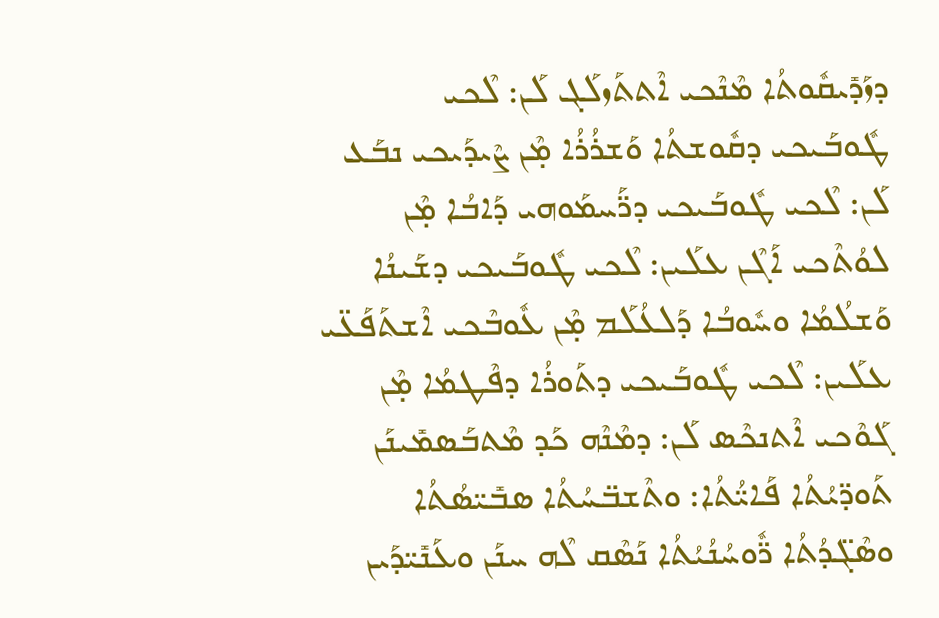ܕܙܰܕܺܝܩܽܘܬܳܐ ܡܶܢܶܟܝ ܐܶܬܬܰܙܠܰܓ ܠܰܢ: ܠܶܟܝ ܛܽܘܒܰܝܟܝ ܕܩܽܘܫܬܳܐ ܘܰܫܪܳܪܳܐ ܡ̣ܶܢ ܨܶܝܕܰܝܟܝ ܢܒܰܥ ܠܰܢ: ܠܶܟܝ ܛܽܘܒܰܝܟܝ ܕܪ̈ܰܚܡܰܘܗܝ ܕܰܐܒܳܐ ܡ̣ܶܢ ܠܘܳܬܶܟܝ ܐܰܓܶܢ ܥܠܰܝܢ: ܠܶܟܝ ܛܽܘܒܰܝܟܝ ܕܫܰܝܢܳܐ ܘܰܫܠܳܡܳܐ ܘܚܽܘܒܳܐ ܕܰܠܥܳܠܰܡ ܡ̣ܶܢ ܥܽܘܒܶܟܝ ܐܶܫܬܰܦܰܥ̈ܝ ܥܠܰܝܢ: ܠܶܟܝ ܛܽܘܒܰܝܟܝ ܕܬܰܘܪܳܐ ܕܦܶܛܡܳܐ ܡ̣ܶܢ ܓܰܘܶܟܝ ܐܶܬܢܟܶܣ ܠܰܢ: ܕܡܶܢܶܗ ܟܰܕ ܡܶܬܒܰܣܡܺܝܢܰܢ ܬܰܘܕ̈ܝܳܬܳܐ ܦܰܐܝ̈ܳܬܳܐ: ܘܬܶܫܒ̈ܚܳܬܳܐ ܣܒܺܝ̈ܣܳܬܳܐ ܘܣܶܓ̈ܕܳܬܳܐ ܪ̈ܽܘܚܳܢܳܝܳܬܳܐ ܢܰܣܶܩ ܠܶܗ ܚܢܰܢ ܘܥܰܢܺܝ̈ܕܰܝܢ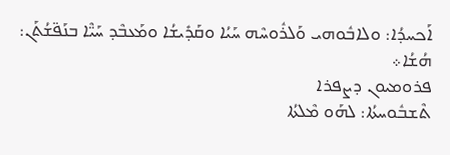ܐܰܟܚܕܳܐ: ܘܠܐܒܽܘܗܝ ܘܰܠܪܽܘܚܶܗ ܚܰܝܳܐ ܘܩܰܕܺܝܫܳܐ ܘܡܰܥܒܶܕ ܚܰܝ̈ܶܐ ܒܢܰܦ̈ܫܳܬܰܢ: ܗܳܫܳܐ܀
ܦܪܘܡܝܘܢ ܕܨܦܪܐ
ܬܶܫܒܽܘܚܬܳܐ: ܠܗܰܘ ܡܶܠܬܳܐ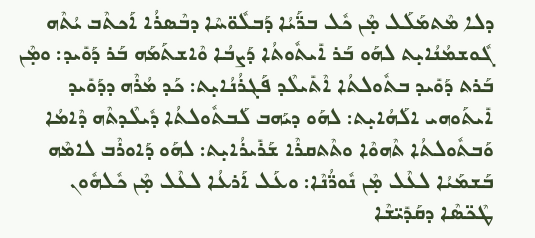ܕܠܐ ܡܶܬܡܰܠܰܠ ܡ̣ܶܢ ܟܽܠ ܒܪ̈ܰܝܳܐ ܕܰܒܠܽܘ̈ܚܶܐ ܕܒܶܣܪܳܐ ܐܰܟܬܶܒ ܝܳܬܶܗ ܓܽܘܫܡܳܢܳܐܝ̣ܬ ܠܗܰܘ ܒܰܪ ܐܺܝܬܽܘܬܳܐ ܕܰܨܒܳܐ ܘܶܐܫܬܰܡܰܗ ܒܰܪ ܕܰܘܺܝܕ: ܘܡ̣ܶܢ ܒܰܪܬ ܕܰܘܺܝܕ ܒܬܽܘܠܬܳܐ ܐܶܬܺܝܠܶܕ ܦܰܓܪܳܢܳܐܝ̣ܬ: ܟܰܕ ܡܳܪܶܗ ܕܕܰܘܺܝܕ ܐܺܝܬܰܘܗܝ ܐܠܰܗܳܐܝ̣ܬ: ܠܗܰܘ ܕܝܰܗܒ ܠܰܒܬܽܘܠܬܳܐ ܕܽܝܠܶܕܬܶܗ ܕܶܐܡܳܐ ܘܰܒܬܽܘܠܬܳܐ ܬܶܗܘܶܐ ܘܬܶܬܩܪܶܐ ܫܰܪܺܝܪܳܐܝ̣ܬ: ܠܗܰܘ ܕܰܐܘܪܶܒ ܠܐܡܶܗ ܒܰܫܡܰܝܳܐ ܠܥܶܠ ܡ̣ܶܢ ܢܽܘܪ̈ܳܢܶܐ: ܘܥܰܠ ܐܰܪܥܳܐ ܠܥܶܠ ܡ̣ܶܢ ܟܽܠܗܽܘܢ ܛܶܟ̈ܣܶܐ ܕܩܰܕܺܝ̈ܫܶܐ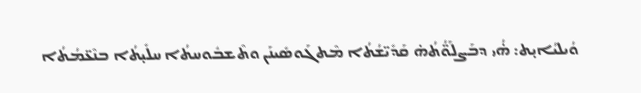ܘܳܝܠܝܳܐܝ̣ܬ: ܗ̇ܳܝ ܕܒܰܨܠܰܘ̈ܳܬܳܗ̇ ܩܰܕܺܝ̈ܫܳܬܳܐ ܡܶܬܓܰܘܣܺܝܢܰܢ ܘܬܶܫܒܽܘܚܬܳܐ ܚܠܺܝ̣ܬܳܐ ܒܢܶܥ̈ܡܳܬܳܐ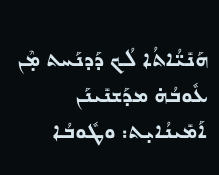ܗܰܢܺܝ̈ܳܐܬܳܐ ܠܳܟ ܕܰܕܢܰܚܬ ܡ̣ܶܢ ܥܽܘܒܳܗ̇ ܡܕܰܫܢܺܝܢܰܢ ܐܰܡܺܝܢܳܐܝ̣ܬ: ܘܛܽܘܒܳܐ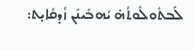ܠܰܒܬܽܘܠܽܘܬܳܗ̇ ܝܳܗܒܺܝܢܰܢ ܙܳܕܩܳܐܝ̣ܬ: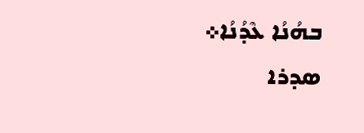ܒܗܳܢܳܐ ܥܶܕܳܢܳܐ܀
ܣܕܪܐ